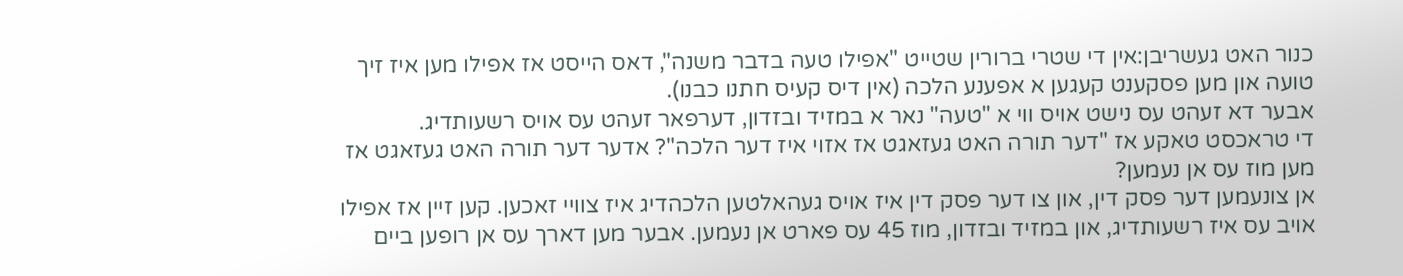כנור האט געשריבן:אין די שטרי ברורין שטייט "אפילו טעה בדבר משנה", דאס הייסט אז אפילו מען איז זיך טועה און מען פסקענט קעגען א אפענע הלכה (אין דיס קעיס חתנו כבנו).
אבער דא זעהט עס נישט אויס ווי א "טעה" נאר א במזיד ובזדון, דערפאר זעהט עס אויס רשעותדיג.
די טראכסט טאקע אז "דער תורה האט געזאגט אז אזוי איז דער הלכה"? אדער דער תורה האט געזאגט אז מען מוז עס אן נעמען?
אן צונעמען דער פסק דין, און צו דער פסק דין איז אויס געהאלטען הלכהדיג איז צוויי זאכען. קען זיין אז אפילו אויב עס איז רשעותדיג, און במזיד ובזדון, מוז 45 עס פארט אן נעמען. אבער מען דארך עס אן רופען ביים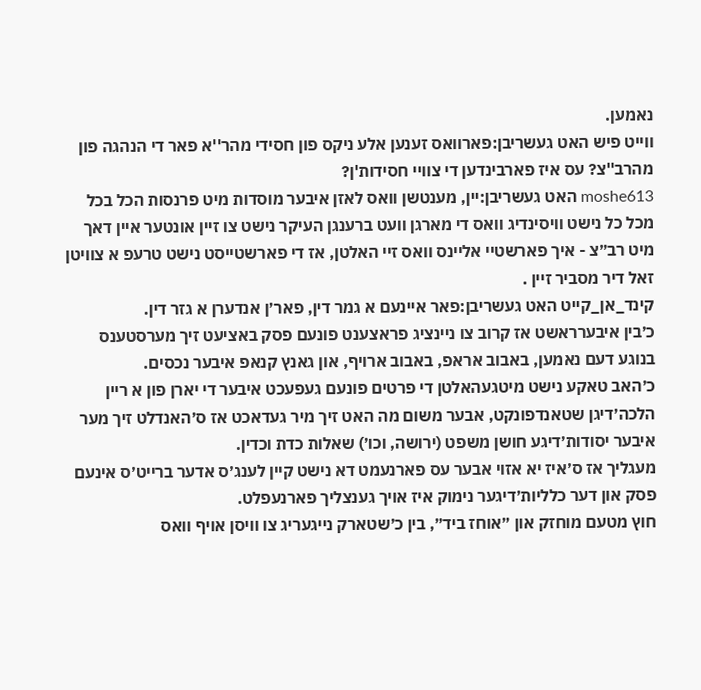נאמען.
ווייט פיש האט געשריבן:פארוואס זענען אלע ניקס פון חסידי מהר''א פאר די הנהגה פון מהרב''צ? עס איז פארבינדען די צוויי חסידות'ן?
moshe613 האט געשריבן:יין, מענטשן וואס לאזן איבער מוסדות מיט פרנסות הכל בכל מכל כל נישט וויסינדיג וואס די מארגן וועט ברענגן העיקר נישט צו זיין אונטער איין דאך מיט רב״צ - איך פארשטיי אליינס וואס זיי האלטן, אז די פארשטייסט נישט טרעפ א צוויטן זאל דיר מסביר זיין .
קינד_אן_קייט האט געשריבן:פאר איינעם א גמר דין, פאר׳ן אנדערן א גזר דין.
כ׳בין איבערראשט אז קרוב צו ניינציג פראצענט פונעם פסק באציעט זיך מערסטענס בנוגע דעם נאמען, באבוב אראפ, באבוב ארויף, און גאנץ קנאפ איבער נכסים.
כ׳האב טאקע נישט מיטגעהאלטן די פרטים פונעם געפעכט איבער די יארן פון א ריין הלכה׳דיגן שטאנדפונקט, אבער משום מה האט זיך מיר געדאכט אז ס׳האנדלט זיך מער איבער יסודות׳דיגע חושן משפט (ירושה, וכו׳) שאלות כדת וכדין.
מעגליך אז ס׳איז יא אזוי אבער עס פארנעמט דא נישט קיין לענג׳ס אדער ברייט׳ס אינעם פסק און דער כלליות׳דיגער נימוק איז אויך גענצליך פארנעפלט.
חוץ מטעם מוחזק און ״אוחז ביד״, בין כ׳שטארק נייגעריג צו וויסן אויף וואס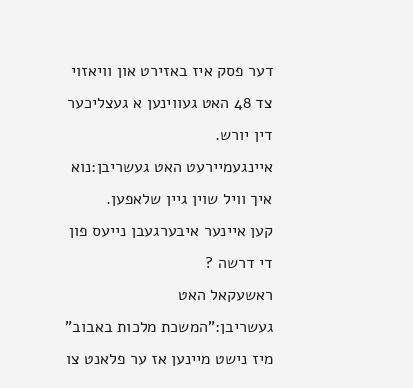דער פסק איז באזירט און וויאזוי צד 48 האט געווינען א געצליכער דין יורש.
איינגעמיירעט האט געשריבן:נוא איך וויל שוין גיין שלאפען.
קען איינער איבערגעבן נייעס פון די דרשה ?
ראשעקאל האט געשריבן:"המשכת מלכות באבוב" מיז נישט מיינען אז ער פלאנט צו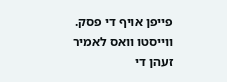פייפן אויף די פסק. ווייסטו וואס לאמיר זעהן די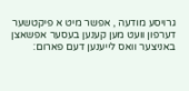גרויסע מודעה , אפשר מיט א פיקטשער דערפון וועט מען קענען בעסער אפשאצן
באניצער וואס לייענען דעם פארום: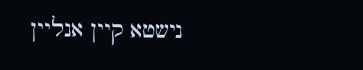נישטא קיין אנליין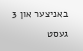באניצער און 3 געסט